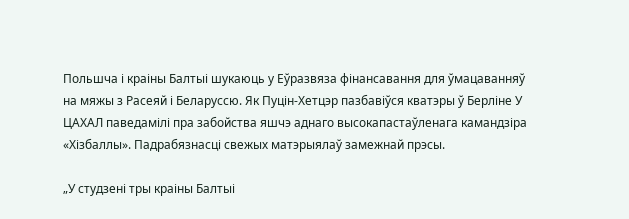Польшча і краіны Балтыі шукаюць у Еўразвяза фінансавання для ўмацаванняў на мяжы з Расеяй і Беларуссю. Як Пуцін-Хетцэр пазбавіўся кватэры ў Берліне У ЦАХАЛ паведамілі пра забойства яшчэ аднаго высокапастаўленага камандзіра «Хізбаллы». Падрабязнасці свежых матэрыялаў замежнай прэсы.

„У студзені тры краіны Балтыі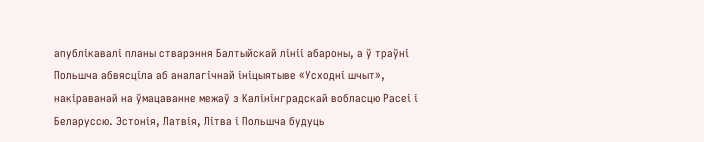апублікавалі планы стварэння Балтыйскай лініі абароны, а ў траўні Польшча абвясціла аб аналагічнай ініцыятыве «Усходні шчыт», накіраванай на ўмацаванне межаў з Калінінградскай вобласцю Расеі і Беларуссю. Эстонія, Латвія, Літва і Польшча будуць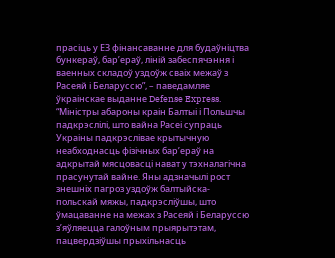прасіць у ЕЗ фінансаванне для будаўніцтва бункераў, бар’ераў, ліній забеспячэння і ваенных складоў уздоўж сваіх межаў з Расеяй і Беларуссю”, – паведамляе ўкраінскае выданне Defense Express.
“Міністры абароны краін Балтыі і Польшчы падкрэслілі, што вайна Расеі супраць Украіны падкрэслівае крытычную неабходнасць фізічных бар’ераў на адкрытай мясцовасці нават у тэхналагічна прасунутай вайне. Яны адзначылі рост знешніх пагроз уздоўж балтыйска-польскай мяжы, падкрэсліўшы, што ўмацаванне на межах з Расеяй і Беларуссю з’яўляецца галоўным прыярытэтам, пацвердзіўшы прыхільнасць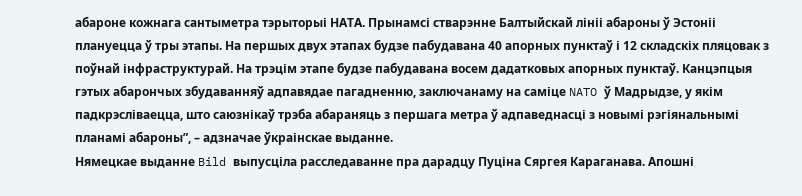абароне кожнага сантыметра тэрыторыі НАТА. Прынамсі стварэнне Балтыйскай лініі абароны ў Эстоніі плануецца ў тры этапы. На першых двух этапах будзе пабудавана 40 апорных пунктаў і 12 складскіх пляцовак з поўнай інфраструктурай. На трэцім этапе будзе пабудавана восем дадатковых апорных пунктаў. Канцэпцыя гэтых абарончых збудаванняў адпавядае пагадненню, заключанаму на саміце NATO ў Мадрыдзе, у якім падкрэсліваецца, што саюзнікаў трэба абараняць з першага метра ў адпаведнасці з новымі рэгіянальнымі планамі абароны”, – адзначае ўкраінскае выданне.
Нямецкае выданне Bild выпусціла расследаванне пра дарадцу Пуціна Сяргея Караганава. Апошні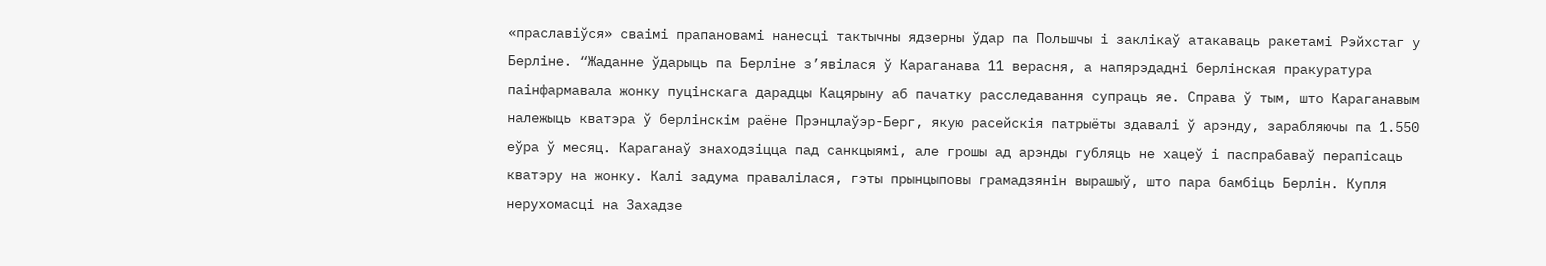«праславіўся» сваімі прапановамі нанесці тактычны ядзерны ўдар па Польшчы і заклікаў атакаваць ракетамі Рэйхстаг у Берліне. “Жаданне ўдарыць па Берліне з’явілася ў Караганава 11 верасня, а напярэдадні берлінская пракуратура паінфармавала жонку пуцінскага дарадцы Кацярыну аб пачатку расследавання супраць яе. Справа ў тым, што Караганавым належыць кватэра ў берлінскім раёне Прэнцлаўэр-Берг, якую расейскія патрыёты здавалі ў арэнду, зарабляючы па 1.550 еўра ў месяц. Караганаў знаходзіцца пад санкцыямі, але грошы ад арэнды губляць не хацеў і паспрабаваў перапісаць кватэру на жонку. Калі задума правалілася, гэты прынцыповы грамадзянін вырашыў, што пара бамбіць Берлін. Купля нерухомасці на Захадзе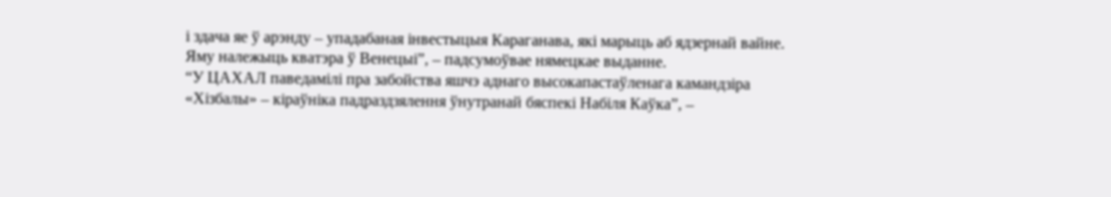і здача яе ў арэнду – упадабаная інвестыцыя Караганава, які марыць аб ядзернай вайне. Яму належыць кватэра ў Венецыі”, – падсумоўвае нямецкае выданне.
“У ЦАХАЛ паведамілі пра забойства яшчэ аднаго высокапастаўленага камандзіра «Хізбалы» – кіраўніка падраздзялення ўнутранай бяспекі Набіля Каўка”, –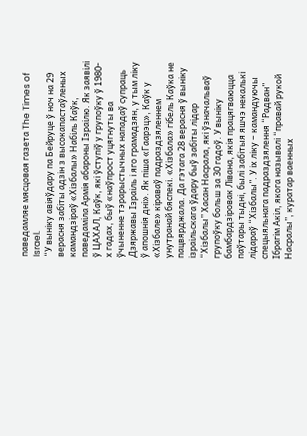паведамляе мясцовая газета The Times of Israel.
“У выніку авіяўдару па Бейруце ў ноч на 29 верасня забіты адзін з высокапастаўленых камандзіраў «Хізбалы» Набіль Каўк, паведаміла Армія абароны Ізраілю. Як заявілі ў ЦАХАЛ, Каўк, які ўступіў у групоўку ў 1980-х гадах, быў «наўпрост уцягнуты ва ўчыненне тэрарыстычных нападаў супраць Дзяржавы Ізраіль і яго грамадзян, у тым ліку ў апошнія дні». Як піша «Гаарэц», Каўк у «Хізбале» кіраваў падраздзяленнем унутранай бяспекі. «Хізбала» гібель Каўка не пацвярджала. Да гэтага 28 верасня ў выніку ізраільскага ўдару быў забіты лідар “Хізбалы” Хасан Насрала, які ўзначальваў групоўку больш за 30 гадоў. У выніку бамбардзіровак Лівана, якія працягваюцца паўтары тыдні, былі забітыя яшчэ некалькі лідараў “Хізбалы”. У іх ліку – камандуючы спецыяльнага падраздзялення “Радван” Ібрагім Акіл, якога называлі “правай рукой Насралы”, куратар ваенных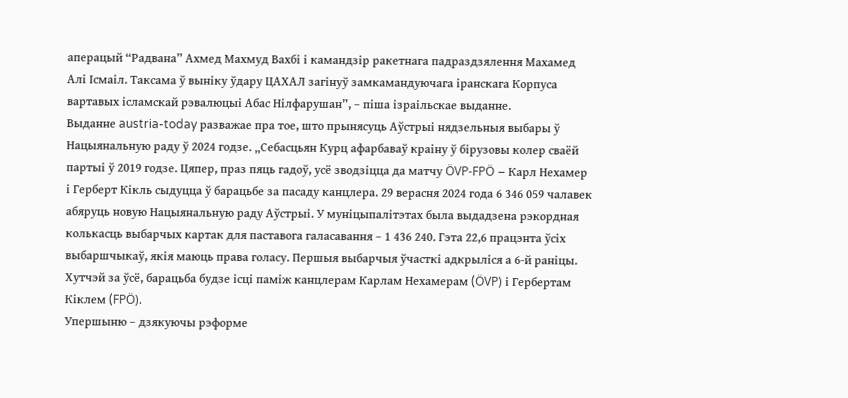аперацый “Радвана” Ахмед Махмуд Вахбі і камандзір ракетнага падраздзялення Махамед Алі Ісмаіл. Таксама ў выніку ўдару ЦАХАЛ загінуў замкамандуючага іранскага Корпуса вартавых ісламскай рэвалюцыі Абас Нілфарушан”, – піша ізраільскае выданне.
Выданне austria-today разважае пра тое, што прынясуць Аўстрыі нядзельныя выбары ў Нацыянальную раду ў 2024 годзе. „Себасцьян Курц афарбаваў краіну ў бірузовы колер сваёй партыі ў 2019 годзе. Цяпер, праз пяць гадоў, усё зводзіцца да матчу ÖVP-FPÖ – Карл Нехамер і Герберт Кікль сыдуцца ў барацьбе за пасаду канцлера. 29 верасня 2024 года 6 346 059 чалавек абяруць новую Нацыянальную раду Аўстрыі. У муніцыпалітэтах была выдадзена рэкордная колькасць выбарчых картак для паставога галасавання – 1 436 240. Гэта 22,6 працэнта ўсіх выбаршчыкаў, якія маюць права голасу. Першыя выбарчыя ўчасткі адкрыліся а 6-й раніцы. Хутчэй за ўсё, барацьба будзе ісці паміж канцлерам Карлам Нехамерам (ÖVP) і Гербертам Кіклем (FPÖ).
Упершыню – дзякуючы рэформе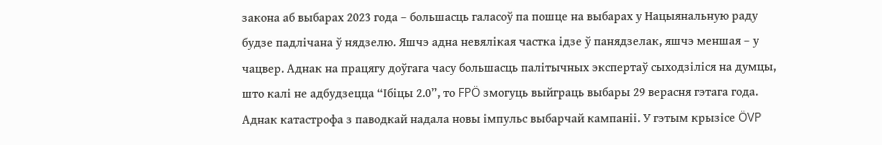закона аб выбарах 2023 года – большасць галасоў па пошце на выбарах у Нацыянальную раду будзе падлічана ў нядзелю. Яшчэ адна невялікая частка ідзе ў панядзелак, яшчэ меншая – у чацвер. Аднак на працягу доўгага часу большасць палітычных экспертаў сыходзіліся на думцы, што калі не адбудзецца “Ібіцы 2.0”, то FPÖ змогуць выйграць выбары 29 верасня гэтага года. Аднак катастрофа з паводкай надала новы імпульс выбарчай кампаніі. У гэтым крызісе ÖVP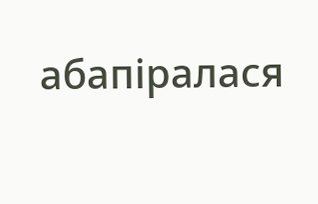абапіралася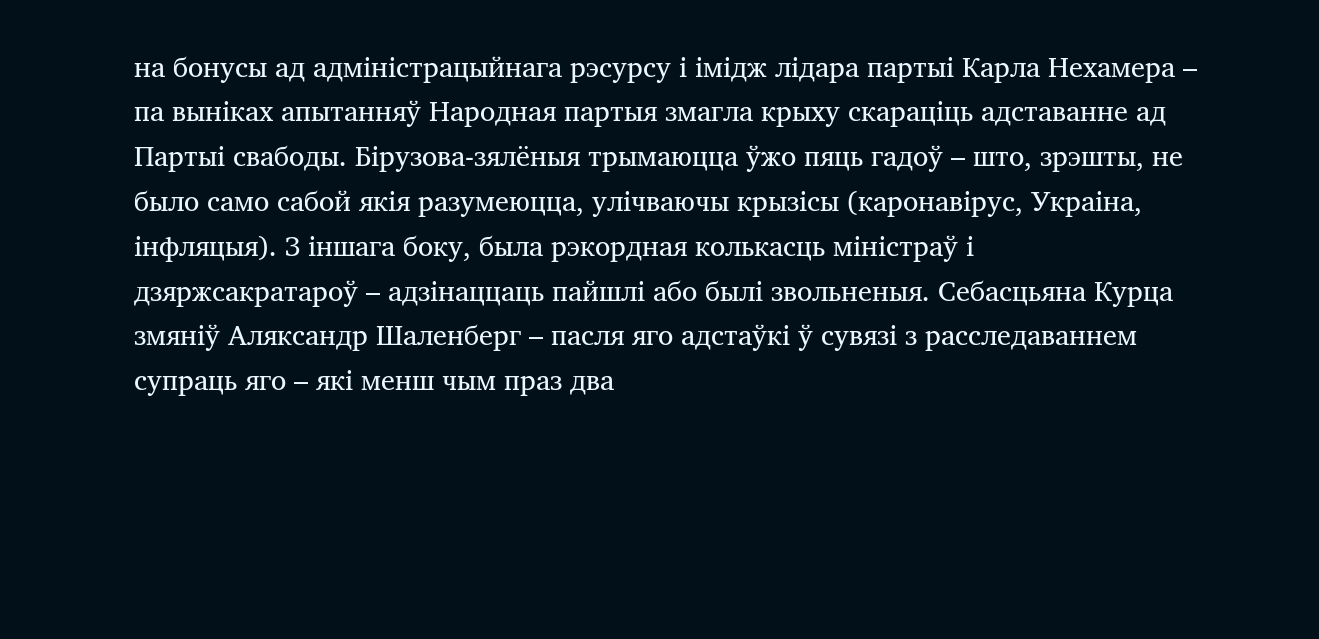на бонусы ад адміністрацыйнага рэсурсу і імідж лідара партыі Карла Нехамера – па выніках апытанняў Народная партыя змагла крыху скараціць адставанне ад Партыі свабоды. Бірузова-зялёныя трымаюцца ўжо пяць гадоў – што, зрэшты, не было само сабой якія разумеюцца, улічваючы крызісы (каронавірус, Украіна, інфляцыя). З іншага боку, была рэкордная колькасць міністраў і дзяржсакратароў – адзінаццаць пайшлі або былі звольненыя. Себасцьяна Курца змяніў Аляксандр Шаленберг – пасля яго адстаўкі ў сувязі з расследаваннем супраць яго – які менш чым праз два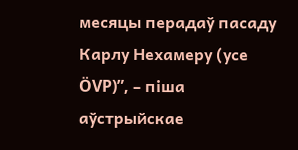месяцы перадаў пасаду Карлу Нехамеру (усе ÖVP)”, – піша аўстрыйскае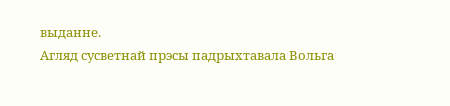выданне.
Агляд сусветнай прэсы падрыхтавала Вольга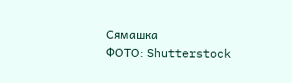Сямашка
ФОТО: Shutterstock